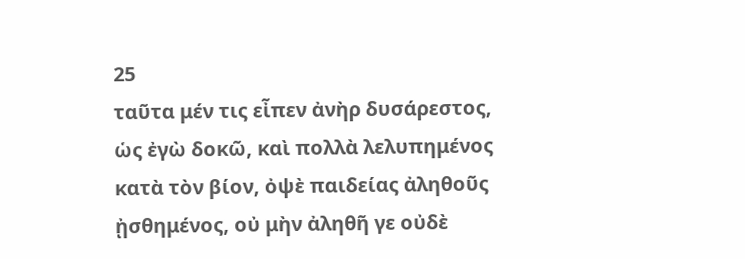25
ταῦτα μέν τις εἶπεν ἀνὴρ δυσάρεστος, ὡς ἐγὼ δοκῶ, καὶ πολλὰ λελυπημένος κατὰ τὸν βίον, ὀψὲ παιδείας ἀληθοῦς ᾐσθημένος, οὐ μὴν ἀληθῆ γε οὐδὲ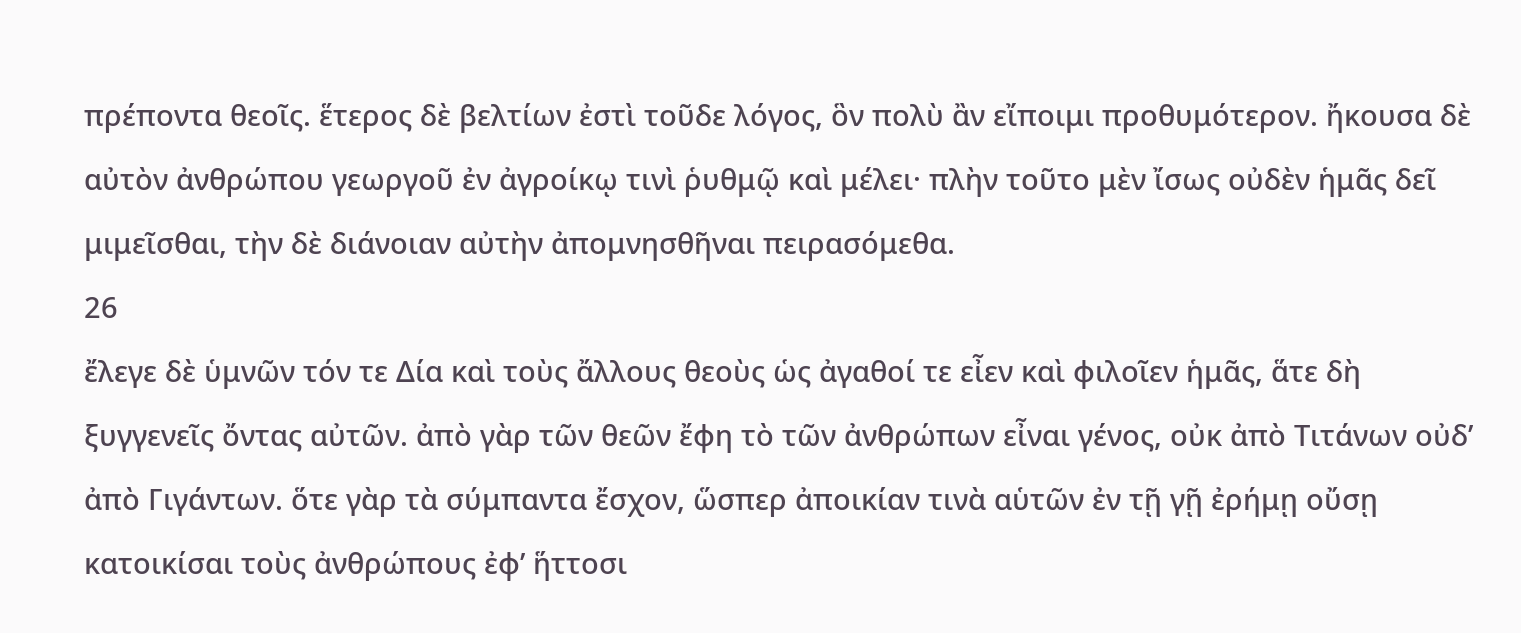πρέποντα θεοῖς. ἕτερος δὲ βελτίων ἐστὶ τοῦδε λόγος, ὃν πολὺ ἂν εἴποιμι προθυμότερον. ἤκουσα δὲ αὐτὸν ἀνθρώπου γεωργοῦ ἐν ἀγροίκῳ τινὶ ῥυθμῷ καὶ μέλει· πλὴν τοῦτο μὲν ἴσως οὐδὲν ἡμᾶς δεῖ μιμεῖσθαι, τὴν δὲ διάνοιαν αὐτὴν ἀπομνησθῆναι πειρασόμεθα.
26
ἔλεγε δὲ ὑμνῶν τόν τε Δία καὶ τοὺς ἄλλους θεοὺς ὡς ἀγαθοί τε εἶεν καὶ φιλοῖεν ἡμᾶς, ἅτε δὴ ξυγγενεῖς ὄντας αὐτῶν. ἀπὸ γὰρ τῶν θεῶν ἔφη τὸ τῶν ἀνθρώπων εἶναι γένος, οὐκ ἀπὸ Τιτάνων οὐδ’ ἀπὸ Γιγάντων. ὅτε γὰρ τὰ σύμπαντα ἔσχον, ὥσπερ ἀποικίαν τινὰ αὑτῶν ἐν τῇ γῇ ἐρήμῃ οὔσῃ κατοικίσαι τοὺς ἀνθρώπους ἐφ’ ἥττοσι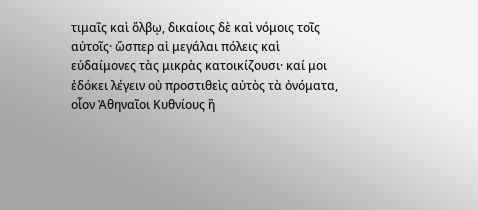τιμαῖς καὶ ὄλβῳ, δικαίοις δὲ καὶ νόμοις τοῖς αὐτοῖς· ὥσπερ αἱ μεγάλαι πόλεις καὶ εὐδαίμονες τὰς μικρὰς κατοικίζουσι· καί μοι ἐδόκει λέγειν οὐ προστιθεὶς αὐτὸς τὰ ὀνόματα, οἷον Ἀθηναῖοι Κυθνίους ἢ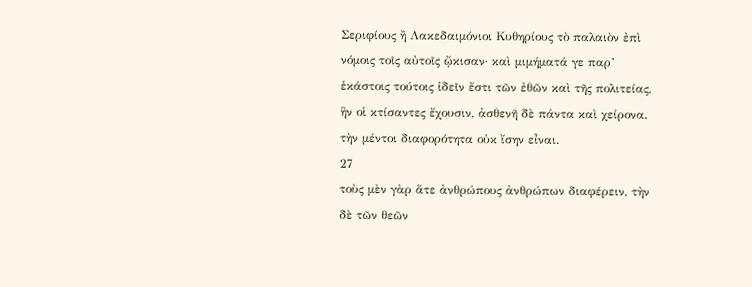Σεριφίους ἢ Λακεδαιμόνιοι Κυθηρίους τὸ παλαιὸν ἐπὶ νόμοις τοῖς αὐτοῖς ᾤκισαν· καὶ μιμήματά γε παρ’ ἑκάστοις τούτοις ἰδεῖν ἔστι τῶν ἐθῶν καὶ τῆς πολιτείας, ἣν οἱ κτίσαντες ἔχουσιν, ἀσθενῆ δὲ πάντα καὶ χείρονα. τὴν μέντοι διαφορότητα οὐκ ἴσην εἶναι.
27
τοὺς μὲν γὰρ ἅτε ἀνθρώπους ἀνθρώπων διαφέρειν, τὴν δὲ τῶν θεῶν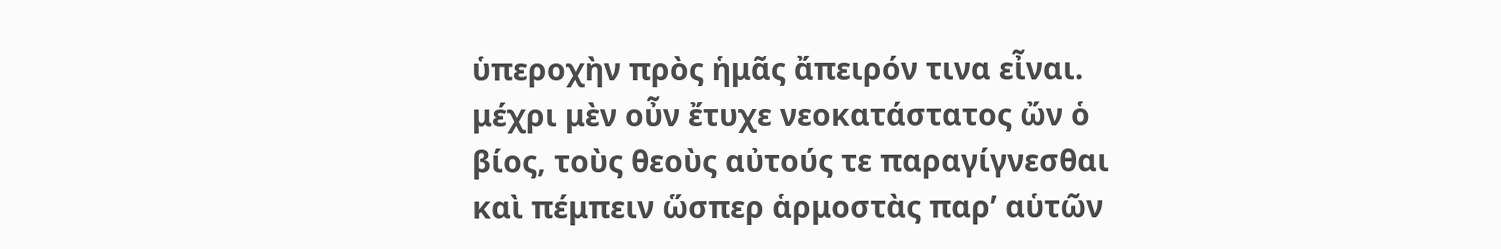ὑπεροχὴν πρὸς ἡμᾶς ἄπειρόν τινα εἶναι. μέχρι μὲν οὖν ἔτυχε νεοκατάστατος ὤν ὁ βίος, τοὺς θεοὺς αὐτούς τε παραγίγνεσθαι καὶ πέμπειν ὥσπερ ἁρμοστὰς παρ’ αὑτῶν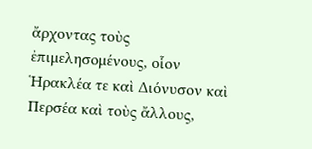ἄρχοντας τοὺς ἐπιμελησομένους, οἷον Ἡρακλέα τε καὶ Διόνυσον καὶ Περσέα καὶ τοὺς ἄλλους,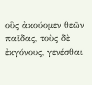οὓς ἀκούομεν θεῶν παῖδας, τοὺς δὲ ἐκγόνους, γενέσθαι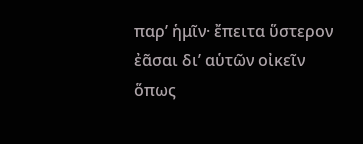παρ’ ἡμῖν· ἔπειτα ὕστερον ἐᾶσαι δι’ αὑτῶν οἰκεῖν ὅπως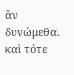ἂν δυνώμεθα. καὶ τότε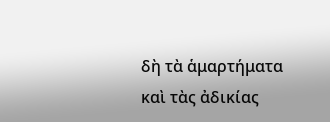δὴ τὰ ἁμαρτήματα καὶ τὰς ἀδικίας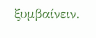ξυμβαίνειν.